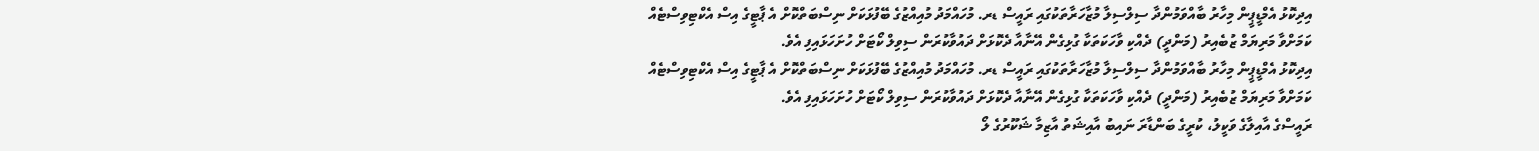އިދިކޮޅު އެމްޑީޕީން މިހާރު ބާއްވަމުންދާ ސިލްސިލާ މުޒާހަރާތަކުގައި ރައީސް ޑރ. މުހައްމަދު މުއިއްޒުގެ ބޭފުޅަކަށް ނިސްބަތްކޮށް އެ ޕާޓީގެ އިސް އެކްޓިވިސްޓެއް ކަމަށްވާ މަރިޔަމް ޒުބެއިރު (މަންދީ) ދެއްކި ވާހަކަތަކާ ގުޅިގެން އޭނާއާ ދެކޮޅަށް ދައުވާކުރަން ސިވިލް ކޯޓަށް ހުށަހަޅައިފި އެވެ.
އިދިކޮޅު އެމްޑީޕީން މިހާރު ބާއްވަމުންދާ ސިލްސިލާ މުޒާހަރާތަކުގައި ރައީސް ޑރ. މުހައްމަދު މުއިއްޒުގެ ބޭފުޅަކަށް ނިސްބަތްކޮށް އެ ޕާޓީގެ އިސް އެކްޓިވިސްޓެއް ކަމަށްވާ މަރިޔަމް ޒުބެއިރު (މަންދީ) ދެއްކި ވާހަކަތަކާ ގުޅިގެން އޭނާއާ ދެކޮޅަށް ދައުވާކުރަން ސިވިލް ކޯޓަށް ހުށަހަޅައިފި އެވެ.
ރައީސްގެ އާއިލާގެ ވަކީލު، ކުރީގެ ބަންޑާރަ ނައިބު އާއިޝަތު އާޒިމާ ޝަކޫރުގެ ލޯ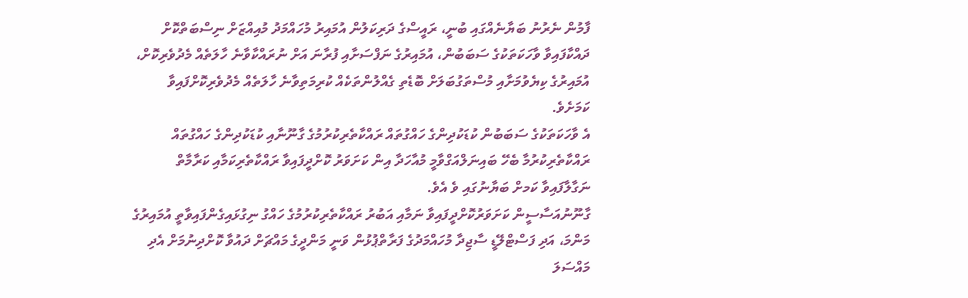ފާމުން ނެރުނު ބަޔާނެއްގައި ބުނީ، ރައީސްގެ ދަރިކަލުން އުމައިރު މުހައްމަދު މުއިއްޒަށް ނިސްބަތްކޮށް ދައްކާފައިވާ ވާހަކަތަކުގެ ސަބަބުން، އުމައިރުގެ ނަފްސަށާއި ފުރާނަ އަށް ނުރައްކާވާނެ ހާލަތެއް މެދުވެރިކޮށް، އުމައިރުގެ ކިޔެވުމަށާއި މުސްތަގުބަލަށް ބޮޑެތި ގެއްލުންތަކެއް ކުރިމަތިވާނެ ހާލަތެއް މެދުވެރިކޮށްފައިވާ ކަމަށެވެ.
އެ ވާހަކަތަކުގެ ސަބަބުން ކުޑަކުދިންގެ ހައްގުތައް ރައްކާތެރިކުރުމުގެ ގާނޫނާއި ކުޑަކުދިންގެ ހައްގުތައް ރައްކާތެރިކުރުމާ ބެހޭ ބައިނަލްއަގްވާމީ މުއާހަދާ އިން ކަށަވަރު ކޮށްދީފައިވާ ރައްކާތެރިކަމާއި ކަރާމާތް ނަގާލާފައިވާ ކަމށް ބަޔާނުގައި ވެ އެވެ.
ގާނޫނުއަސާސީން ކަށަވަރުކޮށްދީފައިވާ ނަމާއި އަބުރު ރައްކާތެރިކުރުމުގެ ހައްގު ނިގުޅައިގެންފައިވާތީ އުމައިރުގެ މަންމަ، އަދި ފަސްޓްލޭޑީ ސާޖިދާ މުހައްމަދުގެ ފަރާތްޕުޅުން ވަނީ މަންދީގެ މައްޗަށް ދައުވާ ކޮށްދިނުމަށް އެދި މައްސަލަ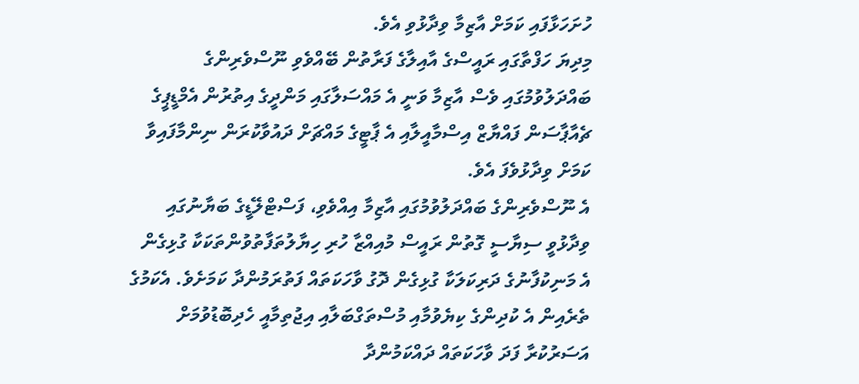ހުށަހަޅާފައި ކަމަށް އާޒިމާ ވިދާޅުވި އެވެ.
މިދިޔަ ހަފްތާގައި ރައީސްގެ އާއިލާގެ ފަރާތުން ބޭއްވެވި ނޫސްވެރިންގެ ބައްދަލުވުމުގައި ވެސް އާޒިމާ ވަނީ އެ މައްސަލާގައި މަންދީގެ އިތުރުން އެމްޑީޕީގެ ޗެއާޕާސަން ފައްޔާޒް އިސްމާއީލާއި އެ ޕާޓީގެ މައްޗަށް ދައުވާކުރަން ނިންމާފައިވާ ކަމަށް ވިދާޅުވެފަ އެވެ.
އެ ނޫސްވެރިންގެ ބައްދަލުވުމުގައި އާޒިމާ އިއްވެވި، ފަސްޓްލޭޑީގެ ބަޔާނުގައި ވިދާޅުވީ ސިޔާސީ ގޮތުން ރައީސް މުއިއްޒާ ހުރި ހިޔާލުތަފާތުވުންތަކަކާ ގުޅިގެން އެ މަނިކުފާނުގެ ދަރިކަލަކާ ގުޅިގެން ދޮގު ވާހަކަތައް ފަތުރަމުންދާ ކަމަށެވެ. އެކަމުގެ ތެރެއިން އެ ކުދިންގެ ކިޔެވުމާއި މުސްތަގްބަލާއި އިޖުތިމާއީ ހެދިބޮޑުވުމަށް އަސަރުކުރާ ފަދަ ވާހަކަތައް ދައްކަމުންދާ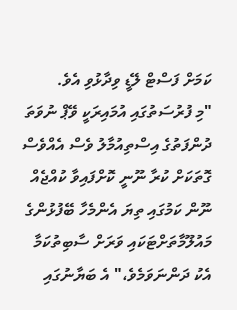ކަމަށް ފަސްޓް ލޭޑީ ވިދާޅުވި އެވެ.
"މި ފުރުސަތުގައި އުމައިރަކީ ވޭޕް ނުވަތަ ދުންފަތުގެ އިސްތިއުމާލު ވެސް އެއްވެސް ގޮތަކަށް ކުރާ ނޫނީ ކޮށްފައިވާ ކުއްޖެއް ނޫން ކަމުގައި ތިޔަ އެންމެހާ ބޭފުޅުންގެ މައުލޫމާތަށްޓަކައި ވަރަށް ސާބިތުކަމާ އެކު ދަންނަވަމެވެ،" އެ ބަޔާނުގައި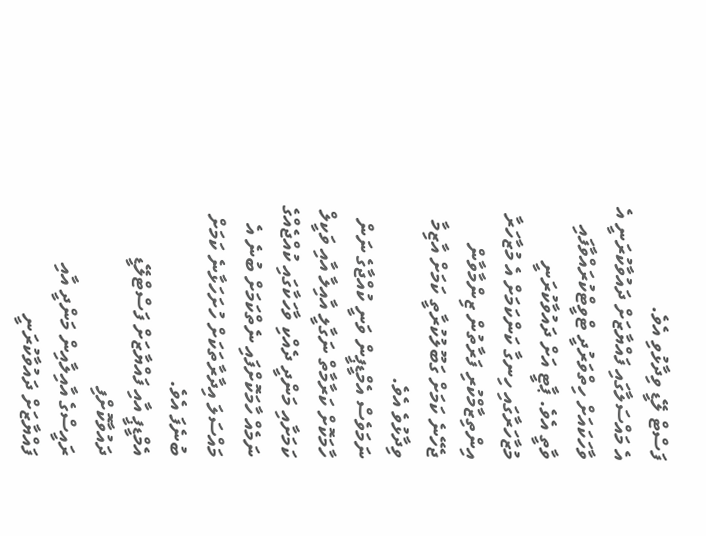ފަސްޓް ލޭޑީ ވިދާޅުވި އެވެ.
އެ މައްސަލާގައި ފައްޔާޒަށް ދައުވާކުރަނީ އެ ވާހަކައަށް ހިތްވަރުދީ ޓްވީޓްކުރައްވާފައި ވާތީ އެވެ. ޕާޓީ އަށް ދައުވާކުރަނީ މުޒާހަރާގައި ހިނގާ ކަންކަމަށް އެ މުޒާހަރާ އިންތިޒާމްކުރި ފަރާތުން ޒިންމާވާން ޖެހޭނެ ކަމަށް ގަބޫލުކުރާތީ ކަމަށް އާޒިމާ ވިދާޅުވެ އެވެ.
ނަމަވެސް އެމްޑީޕީން ވަނީ ކުއްޖާގެ ނަން ހާމަކޮށް ކަރާމާތް ނަގާލީ އާއިލާ އާއި ވަކީލް ކަމަށާއި މަންދީ ދެއްކި ވާހަކާގައި ކުއްޖެއްގެ ނަމެއް ހާމަކޮށްފައި ނެތްކަމަށް ބުނެ އެ މައްސަލަ އިދާރާތަކަށް ހުށަހަޅާނެ ކަމަށް ބުނެފަ އެވެ.
އެމްޑީޕީ އާއި ފައްޔާޒަށް ފަސްޓްލޭޑީ ދައުވާކޮށްފި
ރައީސްގެ އާއިލާއިން މަންދީ އާއި ފައްޔާޒަށް ދައުވާކުރަނީ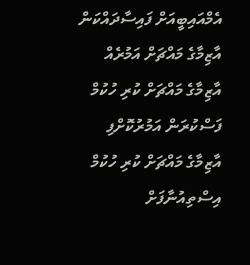އެމްއައިބީއަށް ފައިސާދައްކަން އާޒިމާގެ މައްޗަށް އަމުރެއް
އާޒިމާގެ މައްޗަށް ކުރި ހުކުމް ފަސްކުރަން އަމުރުކޮށްފި
އާޒިމާގެ މައްޗަށް ކުރި ހުކުމް އިސްތިއުނާފަށް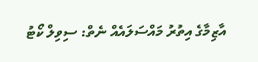އާޒިމާގެ އިތުރު މައްސަލައެއް ނެތް: ސިވިލް ކޯޓު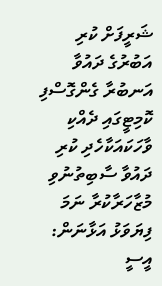ޝަރީފަށް ކުރި އަބުރުގެ ދައުވާ އަނބުރާ ގެންގޮސްފި
ކޮމިޓީގައި ދެއްކި ވާހަކައަކާހެދި ކުރި ދައުވާ ސާބިތުނުވި
މުޒާހަރާކުރާ ނަމަ ފިޔަވަޅު އަޅާނަން: އީސީ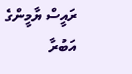ރައީސް ޔާމީންގެ އަބުރާ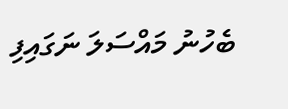ބެހުނު މައްސަލަ ނަގައިފި